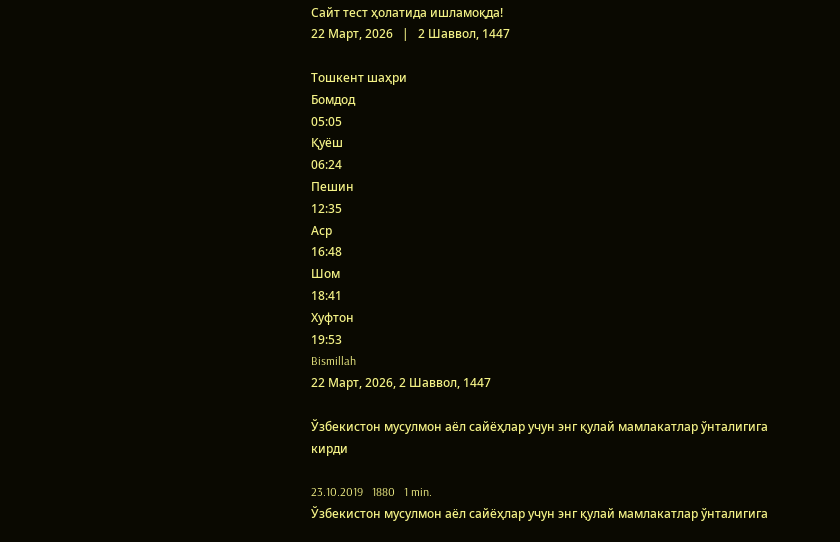Сайт тест ҳолатида ишламоқда!
22 Март, 2026   |   2 Шаввол, 1447

Тошкент шаҳри
Бомдод
05:05
Қуёш
06:24
Пешин
12:35
Аср
16:48
Шом
18:41
Хуфтон
19:53
Bismillah
22 Март, 2026, 2 Шаввол, 1447

Ўзбекистон мусулмон аёл сайёҳлар учун энг қулай мамлакатлар ўнталигига кирди

23.10.2019   1880   1 min.
Ўзбекистон мусулмон аёл сайёҳлар учун энг қулай мамлакатлар ўнталигига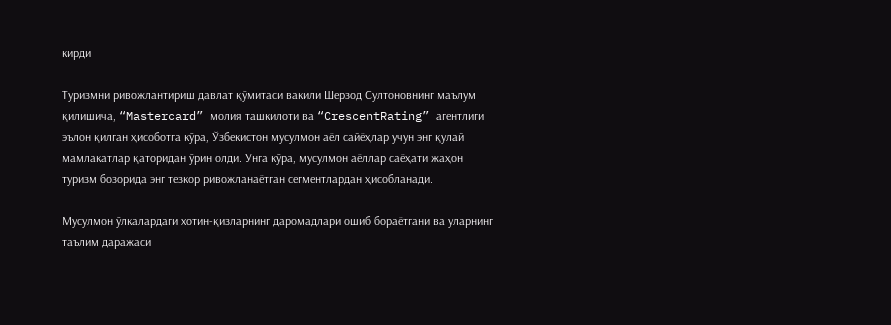кирди

Туризмни ривожлантириш давлат қўмитаси вакили Шерзод Султоновнинг маълум қилишича, “Mastercard” молия ташкилоти ва “CrescentRating” агентлиги эълон қилган ҳисоботга кўра, Ўзбекистон мусулмон аёл сайёҳлар учун энг қулай мамлакатлар қаторидан ўрин олди. Унга кўра, мусулмон аёллар саёҳати жаҳон туризм бозорида энг тезкор ривожланаётган сегментлардан ҳисобланади.

Мусулмон ўлкалардаги хотин-қизларнинг даромадлари ошиб бораётгани ва уларнинг таълим даражаси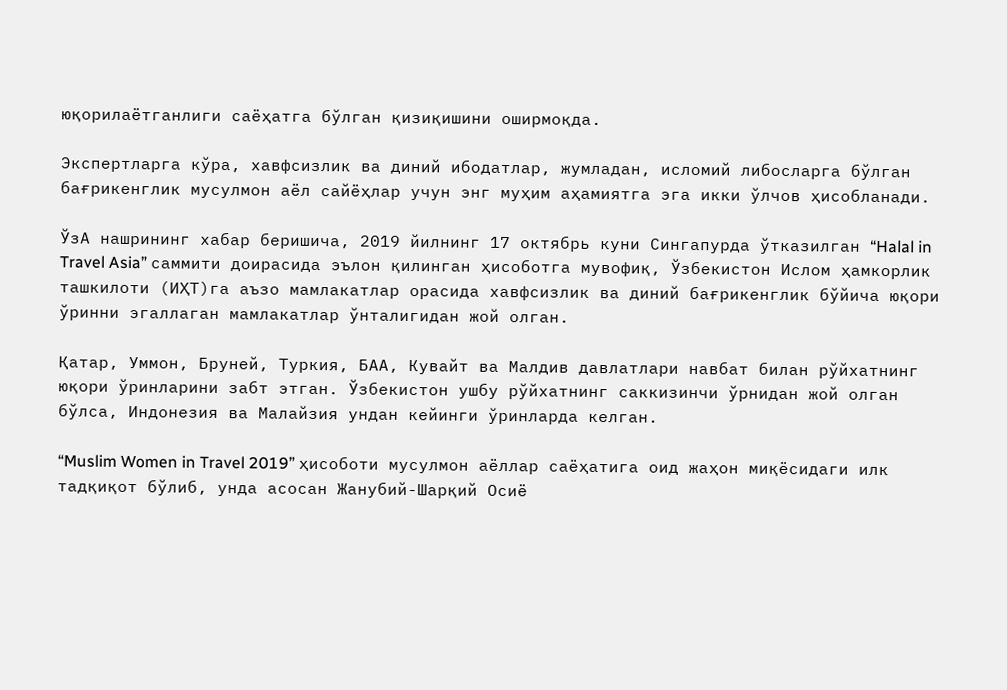юқорилаётганлиги саёҳатга бўлган қизиқишини оширмоқда.

Экспертларга кўра, хавфсизлик ва диний ибодатлар, жумладан, исломий либосларга бўлган бағрикенглик мусулмон аёл сайёҳлар учун энг муҳим аҳамиятга эга икки ўлчов ҳисобланади.

ЎзА нашрининг хабар беришича, 2019 йилнинг 17 октябрь куни Сингапурда ўтказилган “Halal in Travel Asia” саммити доирасида эълон қилинган ҳисоботга мувофиқ, Ўзбекистон Ислом ҳамкорлик ташкилоти (ИҲТ)га аъзо мамлакатлар орасида хавфсизлик ва диний бағрикенглик бўйича юқори ўринни эгаллаган мамлакатлар ўнталигидан жой олган.

Қатар, Уммон, Бруней, Туркия, БАА, Кувайт ва Малдив давлатлари навбат билан рўйхатнинг юқори ўринларини забт этган. Ўзбекистон ушбу рўйхатнинг саккизинчи ўрнидан жой олган бўлса, Индонезия ва Малайзия ундан кейинги ўринларда келган.

“Muslim Women in Travel 2019” ҳисоботи мусулмон аёллар саёҳатига оид жаҳон миқёсидаги илк тадқиқот бўлиб, унда асосан Жанубий-Шарқий Осиё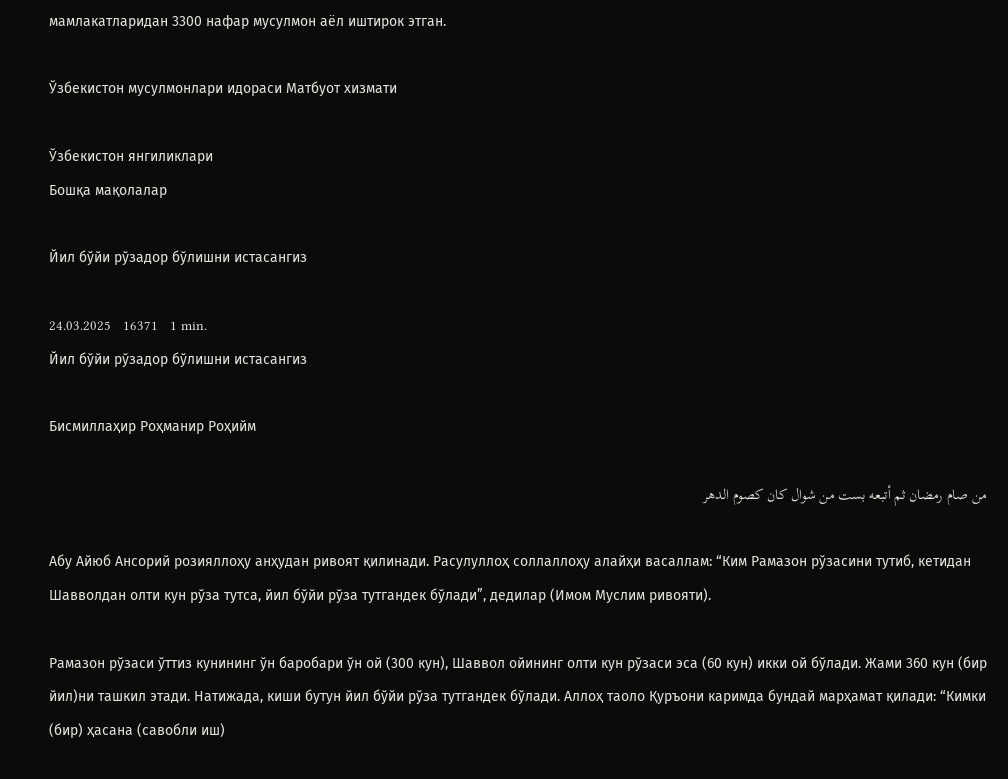мамлакатларидан 3300 нафар мусулмон аёл иштирок этган.

Ўзбекистон мусулмонлари идораси Матбуот хизмати

Ўзбекистон янгиликлари
Бошқа мақолалар

Йил бўйи рўзадор бўлишни истасангиз

24.03.2025   16371   1 min.
Йил бўйи рўзадор бўлишни истасангиз

Бисмиллаҳир Роҳманир Роҳийм

من صام رمضان ثم أتبعه بست من شوال كان كصوم الدهر

Абу Айюб Ансорий розияллоҳу анҳудан ривоят қилинади. Расулуллоҳ соллаллоҳу алайҳи васаллам: “Ким Рамазон рўзасини тутиб, кетидан Шавволдан олти кун рўза тутса, йил бўйи рўза тутгандек бўлади”, дедилар (Имом Муслим ривояти).

Рамазон рўзаси ўттиз кунининг ўн баробари ўн ой (300 кун), Шаввол ойининг олти кун рўзаси эса (60 кун) икки ой бўлади. Жами 360 кун (бир йил)ни ташкил этади. Натижада, киши бутун йил бўйи рўза тутгандек бўлади. Аллоҳ таоло Қуръони каримда бундай марҳамат қилади: “Кимки (бир) ҳасана (савобли иш)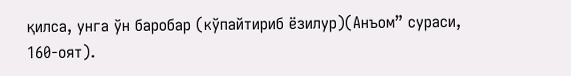қилса, унга ўн баробар (кўпайтириб ёзилур)(Анъом” сураси, 160-оят).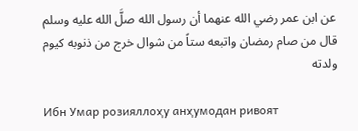عن ابن عمر رضي الله عنهما أن رسول الله صلَّ الله عليه وسلم قال من صام رمضان واتبعه ستاً من شوال خرج من ذنوبه كيوم ولدته

Ибн Умар розияллоҳу анҳумодан ривоят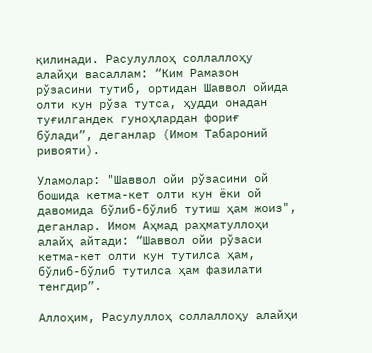қилинади. Расулуллоҳ соллаллоҳу алайҳи васаллам: “Ким Рамазон рўзасини тутиб, ортидан Шаввол ойида олти кун рўза тутса, ҳудди онадан туғилгандек гуноҳлардан фориғ бўлади”, деганлар (Имом Табароний ривояти).

Уламолар: "Шаввол ойи рўзасини ой бошида кетма-кет олти кун ёки ой давомида бўлиб-бўлиб тутиш ҳам жоиз", деганлар. Имом Аҳмад раҳматуллоҳи алайҳ айтади: “Шаввол ойи рўзаси кетма-кет олти кун тутилса ҳам, бўлиб-бўлиб тутилса ҳам фазилати тенгдир”.

Аллоҳим, Расулуллоҳ соллаллоҳу алайҳи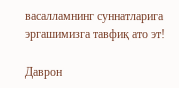васалламнинг суннатларига эргашимизга тавфиқ ато эт!

Даврон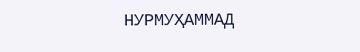НУРМУҲАММАД